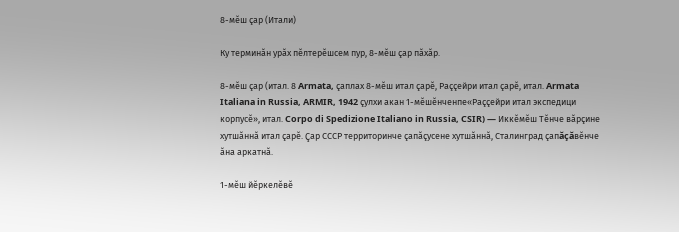8-мĕш çар (Итали)

Ку терминăн урăх пĕлтерĕшсем пур, 8-мĕш çар пăхăр.

8-мĕш çар (итал. 8 Armata, çаплах 8-мĕш итал çарĕ, Раççейри итал çарĕ, итал. Armata Italiana in Russia, ARMIR, 1942 çулхи акан 1-мĕшĕнченпе«Раççейри итал экспедици корпусĕ», итал. Corpo di Spedizione Italiano in Russia, CSIR) — Иккĕмĕш Тĕнче вăрçине хутшăннă итал çарĕ. Çар СССР территоринче çапăçусене хутшăннă, Сталинград çапăçăвĕнче ăна аркатнă.

1-мĕш йĕркелĕвĕ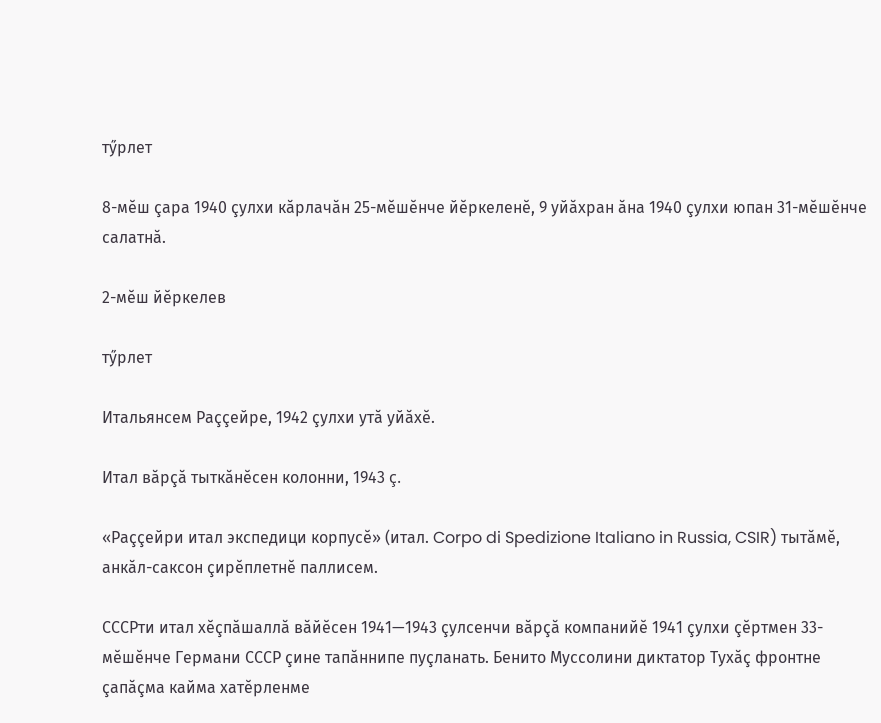тӳрлет

8-мĕш çара 1940 çулхи кăрлачăн 25-мĕшĕнче йĕркеленĕ, 9 уйăхран ăна 1940 çулхи юпан 31-мĕшĕнче салатнă.

2-мĕш йĕркелев

тӳрлет

Итальянсем Раççейре, 1942 çулхи утă уйăхĕ.

Итал вăрçă тыткăнĕсен колонни, 1943 ç.

«Раççейри итал экспедици корпусĕ» (итал. Corpo di Spedizione Italiano in Russia, CSIR) тытăмĕ, анкăл-саксон çирĕплетнĕ паллисем.

СССРти итал хĕçпăшаллă вăйĕсен 1941—1943 çулсенчи вăрçă компанийĕ 1941 çулхи çĕртмен 33-мĕшĕнче Германи СССР çине тапăннипе пуçланать. Бенито Муссолини диктатор Тухăç фронтне çапăçма кайма хатĕрленме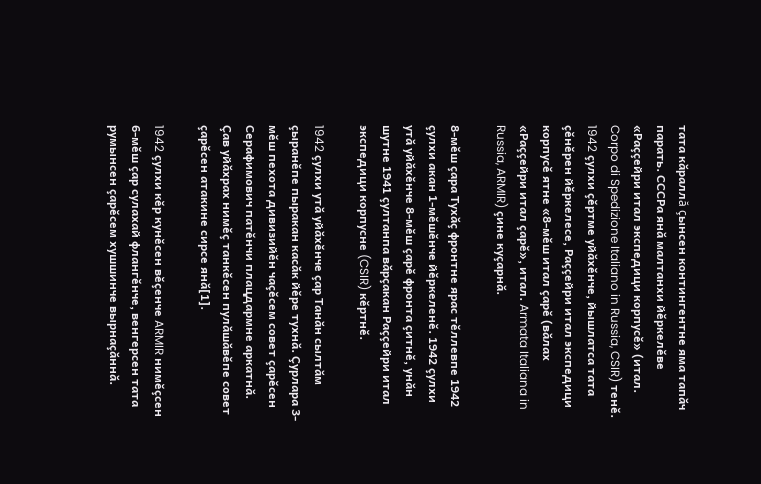тата кăраллă çынсен контингентне яма тапăч парать. СССРа янă малтанхи йĕркелĕве «Раççейри итал экспедици корпусĕ» (итал. Corpo di Spedizione Italiano in Russia, CSIR) тенĕ. 1942 çулхи çĕртме уйăхĕнче, йышлатса тата çĕнĕрен йĕркелесе, Раççейри итал экспедици корпусĕ ятне «8-мĕш итал çарĕ (вăлах «Раççейри итал çарĕ», итал. Armata Italiana in Russia, ARMIR) çине куçарнă.

8-мĕш çара Тухăç фронтне ярас тĕллевпе 1942 çулхи акан 1-мĕшĕнче йĕркеленĕ. 1942 çулхи утă уйăхĕнче 8-мĕш çарĕ фронта çитнĕ, унăн шутне 1941 çултанпа вăрçакан Раççейри итал экспедици корпусне (CSIR) кĕртнĕ.

1942 çулхи утă уйăхĕнче çар Танăн сылтăм çыранĕпе пыракан касăк йĕре тухнă. Çурлара 3-мĕш пехота дивизийĕн чаçĕсем совет çарĕсен Серафимович патĕнчи плацдармне аркатнă. Çав уйăхрах нимĕç танкĕсен пулăшăвĕпе совет çарĕсен атакине сирсе янă[1].

1942 çулхи кĕр кунĕсен вĕçенче ARMIR нимĕçсен 6-мĕш çар сулахай флангĕнче, венгерсен тата румынсен çарĕсем хушшинче вырнаçăннă.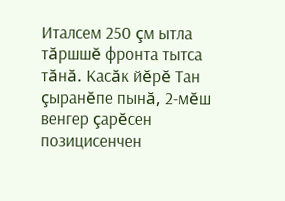Италсем 250 çм ытла тăршшĕ фронта тытса тăнă. Касăк йĕрĕ Тан çыранĕпе пынă, 2-мĕш венгер çарĕсен позицисенчен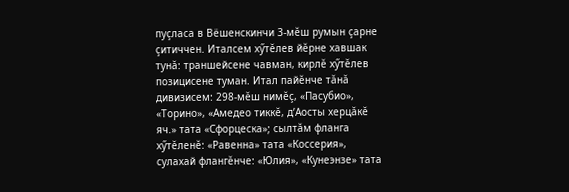пуçласа в Вёшенскинчи 3-мĕш румын çарне çитиччен. Италсем хӳтĕлев йĕрне хавшак тунă: траншейсене чавман, кирлĕ хӳтĕлев позицисене туман. Итал пайĕнче тăнă дивизисем: 298-мĕш нимĕç, «Пасубио», «Торино», «Амедео тиккĕ, д’Аосты херцăкĕ яч.» тата «Сфорцеска»; сылтăм фланга хӳтĕленĕ: «Равенна» тата «Коссерия», сулахай флангĕнче: «Юлия», «Кунеэнзе» тата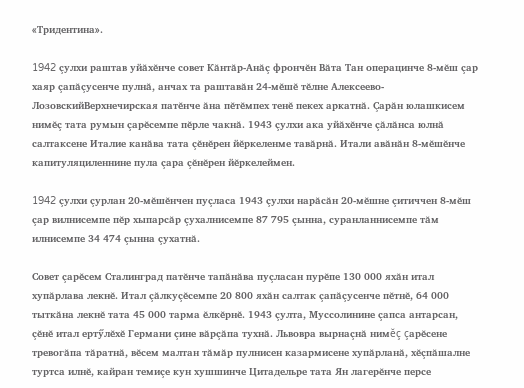«Тридентина».

1942 çулхи раштав уйăхĕнче совет Кăнтăр-Анăç фрончĕн Вăта Тан операцинче 8-мĕш çар хаяр çапăçусенче пулнă, анчах та раштавăн 24-мĕшĕ тĕлне Алексеево-ЛозовскийВерхнечирская патĕнче ăна пĕтĕмпех тенĕ пекех аркатнă. Çарăн юлашкисем нимĕç тата румын çарĕсемпе пĕрле чакнă. 1943 çулхи ака уйăхĕнче çăлăнса юлнă салтаксене Италие канăва тата çĕнĕрен йĕркеленме тавăрнă. Итали авăнăн 8-мĕшĕнче капитуляциленнине пула çара çĕнĕрен йĕркелеймен.

1942 çулхи çурлан 20-мĕшĕнчен пуçласа 1943 çулхи нарăсăн 20-мĕшне çитиччен 8-мĕш çар вилнисемпе пĕр хыпарсăр çухалнисемпе 87 795 çынна, суранланнисемпе тăм илнисемпе 34 474 çынна çухатнă.

Совет çарĕсем Сталинград патĕнче тапăнăва пуçласан пурĕпе 130 000 яхăн итал хупăрлава лекнĕ. Итал çăлкуçĕсемпе 20 800 яхăн салтак çапăçусенче пĕтнĕ, 64 000 тыткăна лекнĕ тата 45 000 тарма ĕлкĕрнĕ. 1943 çулта, Муссолинине çапса антарсан, çĕнĕ итал ертӳлĕхĕ Германи çине вăрçăпа тухнă. Львовра вырнаçнă нимĕç çарĕсене тревогăпа тăратнă, вĕсем малтан тăмăр пулнисен казармисене хупăрланă, хĕçпăшалне туртса илнĕ, кайран темиçе кун хушшинче Цитадельре тата Ян лагерĕнче персе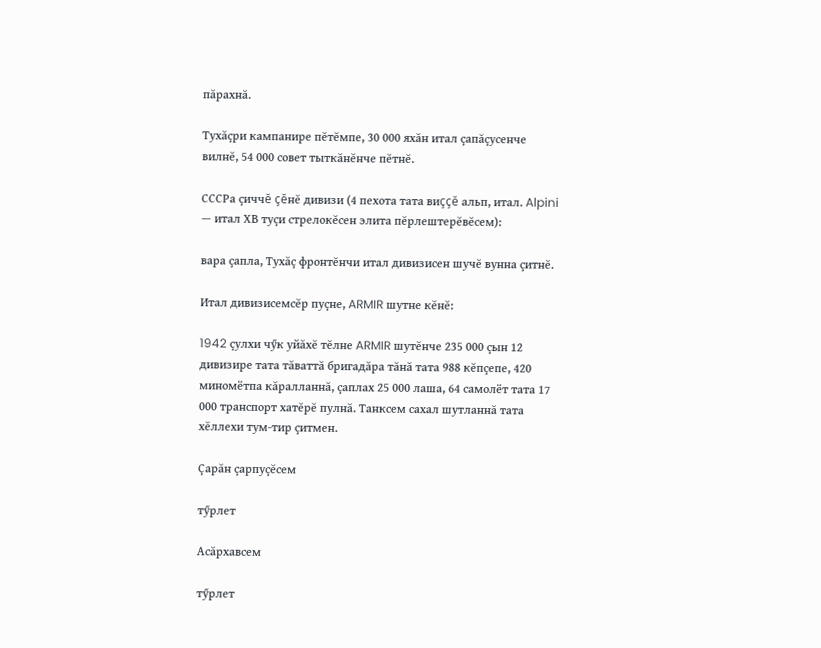пăрахнă.

Тухăçри кампанире пĕтĕмпе, 30 000 яхăн итал çапăçусенче вилнĕ, 54 000 совет тыткăнĕнче пĕтнĕ.

СССРа çиччĕ çĕнĕ дивизи (4 пехота тата виççĕ альп, итал. Alpini — итал ХВ туçи стрелокĕсен элита пĕрлештерĕвĕсем):

вара çапла, Тухăç фронтĕнчи итал дивизисен шучĕ вунна çитнĕ.

Итал дивизисемсĕр пуçне, ARMIR шутне кĕнĕ:

1942 çулхи чӳк уйăхĕ тĕлне ARMIR шутĕнче 235 000 çын 12 дивизире тата тăваттă бригадăра тăнă тата 988 кĕпçепе, 420 миномётпа кăралланнă, çаплах 25 000 лаша, 64 самолёт тата 17 000 транспорт хатĕрĕ пулнă. Танксем сахал шутланнă тата хĕллехи тум-тир çитмен.

Çарăн çарпуçĕсем

тӳрлет

Асăрхавсем

тӳрлет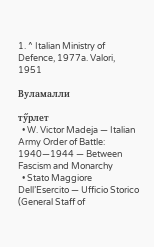1. ^ Italian Ministry of Defence, 1977a. Valori, 1951

Вуламалли

тӳрлет
  • W. Victor Madeja — Italian Army Order of Battle: 1940—1944 — Between Fascism and Monarchy
  • Stato Maggiore Dell’Esercito — Ufficio Storico (General Staff of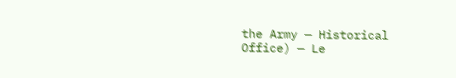the Army — Historical Office) — Le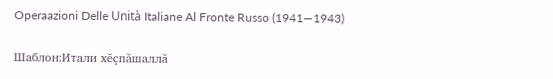Operaazioni Delle Unità Italiane Al Fronte Russo (1941—1943)

Шаблон:Итали хĕçпăшаллă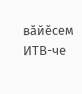вăйĕсем ИТВ-че